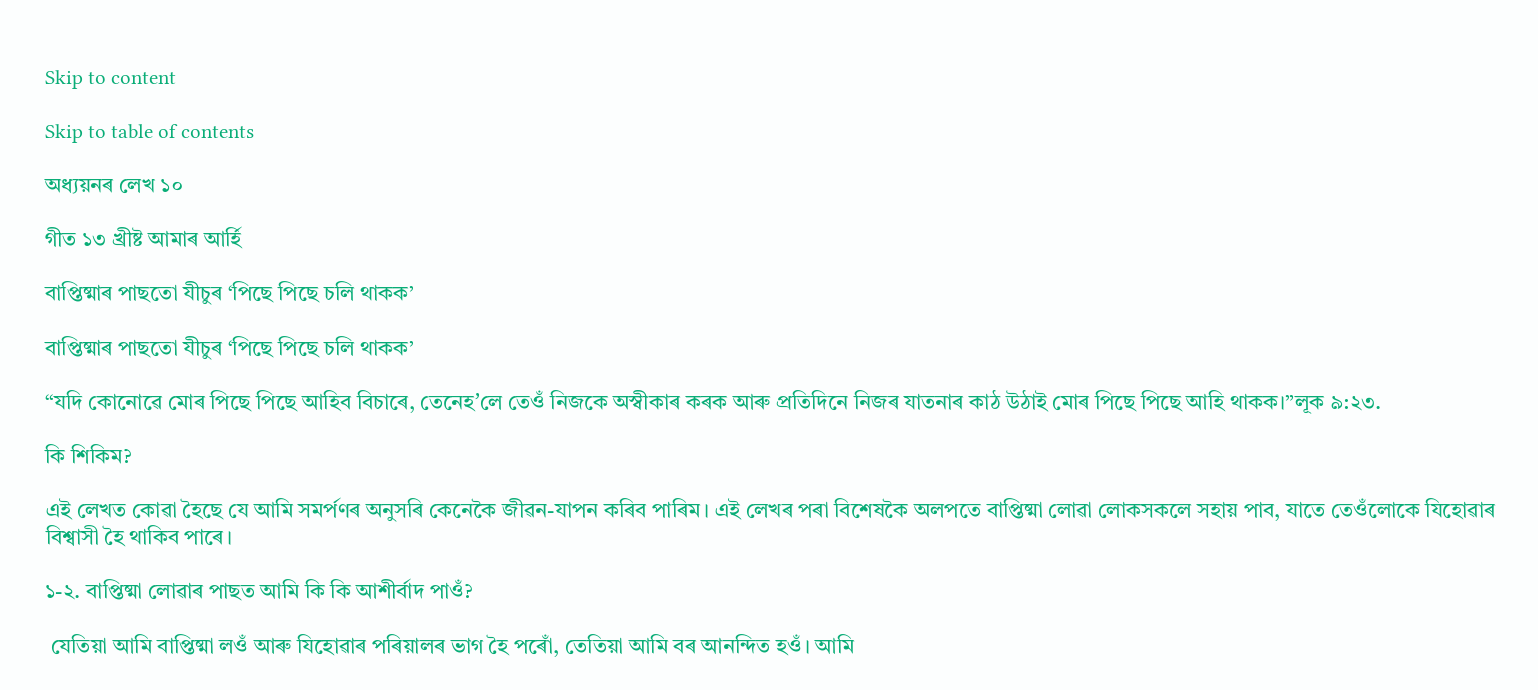Skip to content

Skip to table of contents

অধ্যয়নৰ লেখ ১০

গীত ১৩ খ্ৰীষ্ট আমাৰ আৰ্হি

বাপ্তিষ্মাৰ পাছতো যীচুৰ ‘পিছে পিছে চলি থাকক’

বাপ্তিষ্মাৰ পাছতো যীচুৰ ‘পিছে পিছে চলি থাকক’

“যদি কোনোৱে মোৰ পিছে পিছে আহিব বিচাৰে, তেনেহʼলে তেওঁ নিজকে অস্বীকাৰ কৰক আৰু প্ৰতিদিনে নিজৰ যাতনাৰ কাঠ উঠাই মোৰ পিছে পিছে আহি থাকক।”লূক ৯:২৩.

কি শিকিম?

এই লেখত কোৱা হৈছে যে আমি সমৰ্পণৰ অনুসৰি কেনেকৈ জীৱন-যাপন কৰিব পাৰিম। এই লেখৰ পৰা বিশেষকৈ অলপতে বাপ্তিষ্মা লোৱা লোকসকলে সহায় পাব, যাতে তেওঁলোকে যিহোৱাৰ বিশ্বাসী হৈ থাকিব পাৰে।

১-২. বাপ্তিষ্মা লোৱাৰ পাছত আমি কি কি আশীৰ্বাদ পাওঁ?

 যেতিয়া আমি বাপ্তিষ্মা লওঁ আৰু যিহোৱাৰ পৰিয়ালৰ ভাগ হৈ পৰোঁ, তেতিয়া আমি বৰ আনন্দিত হওঁ। আমি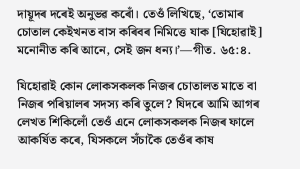দায়ূদৰ দৰেই অনুভৱ কৰোঁ। তেওঁ লিখিছে, ‘তোমাৰ চোতাল কেইখনত বাস কৰিবৰ নিমিত্তে যাক [যিহোৱাই] মনোনীত কৰি আনে, সেই জন ধন্য।’—গীত. ৬৫:৪.

যিহোৱাই কোন লোকসকলক নিজৰ চোতালত মাতে বা নিজৰ পৰিয়ালৰ সদস্য কৰি তুলে? যিদৰে আমি আগৰ লেখত শিকিলোঁ তেওঁ এনে লোকসকলক নিজৰ ফালে আকৰ্ষিত কৰে, যিসকলে সঁচাকৈ তেওঁৰ কাষ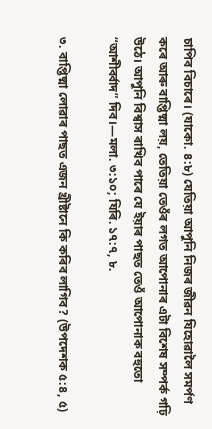চাপিব বিচাৰে। (যাকো. ৪:৮) যেতিয়া আপুনি নিজৰ জীৱন যিহোৱালৈ সমৰ্পণ কৰে আৰু বাপ্তিষ্মা লয়, তেতিয়া তেওঁৰ লগত আপোনাৰ এটা বিশেষ সম্পৰ্ক গঢ়ি উঠে। আপুনি বিশ্বাস ৰাখিব পাৰে যে ইয়াৰ পাছত তেওঁ আপোনাক বহুতো “আশীৰ্ব্বাদ” দিব।—মলা. ৩:১০; যিৰি. ১৭:৭, ৮.

৩. বাপ্তিষ্মা লোৱাৰ পাছত এজন খ্ৰীষ্টানে কি কৰিব লাগিব? (উপদেশক ৫:৪, ৫)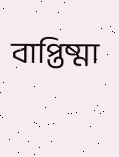বাপ্তিষ্মা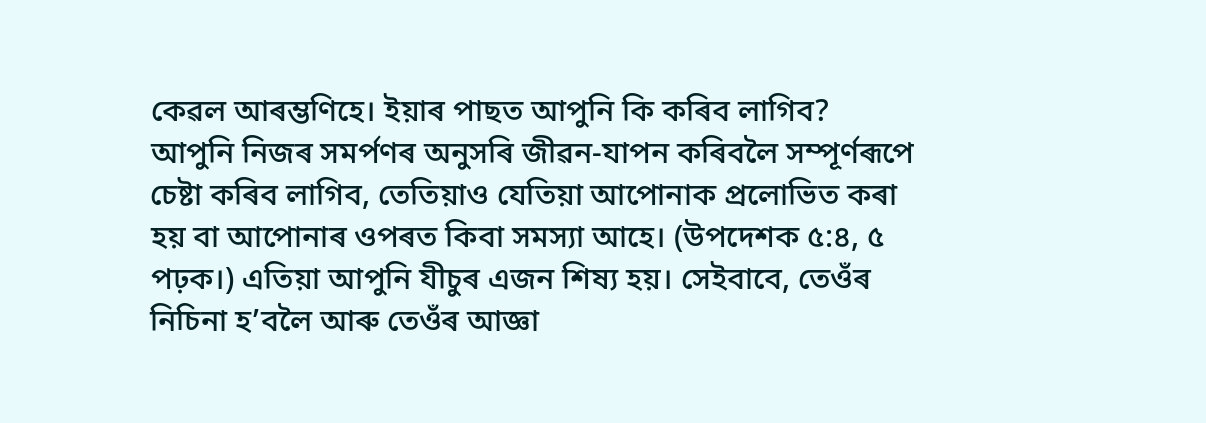কেৱল আৰম্ভণিহে। ইয়াৰ পাছত আপুনি কি কৰিব লাগিব? আপুনি নিজৰ সমৰ্পণৰ অনুসৰি জীৱন-যাপন কৰিবলৈ সম্পূৰ্ণৰূপে চেষ্টা কৰিব লাগিব, তেতিয়াও যেতিয়া আপোনাক প্ৰলোভিত কৰা হয় বা আপোনাৰ ওপৰত কিবা সমস্যা আহে। (উপদেশক ৫:৪, ৫ পঢ়ক।) এতিয়া আপুনি যীচুৰ এজন শিষ্য হয়। সেইবাবে, তেওঁৰ নিচিনা হʼবলৈ আৰু তেওঁৰ আজ্ঞা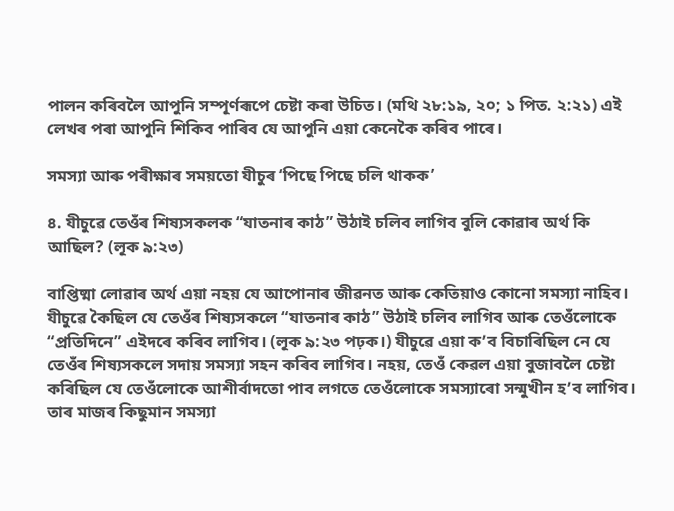পালন কৰিবলৈ আপুনি সম্পূৰ্ণৰূপে চেষ্টা কৰা উচিত। (মথি ২৮:১৯, ২০; ১ পিত. ২:২১) এই লেখৰ পৰা আপুনি শিকিব পাৰিব যে আপুনি এয়া কেনেকৈ কৰিব পাৰে।

সমস্যা আৰু পৰীক্ষাৰ সময়তো যীচুৰ ‘পিছে পিছে চলি থাকক’

৪. যীচুৱে তেওঁৰ শিষ্যসকলক “যাতনাৰ কাঠ” উঠাই চলিব লাগিব বুলি কোৱাৰ অৰ্থ কি আছিল? (লূক ৯:২৩)

বাপ্তিষ্মা লোৱাৰ অৰ্থ এয়া নহয় যে আপোনাৰ জীৱনত আৰু কেতিয়াও কোনো সমস্যা নাহিব। যীচুৱে কৈছিল যে তেওঁৰ শিষ্যসকলে “যাতনাৰ কাঠ” উঠাই চলিব লাগিব আৰু তেওঁলোকে “প্ৰতিদিনে” এইদৰে কৰিব লাগিব। (লূক ৯:২৩ পঢ়ক।) যীচুৱে এয়া কʼব বিচাৰিছিল নে যে তেওঁৰ শিষ্যসকলে সদায় সমস্যা সহন কৰিব লাগিব। নহয়, তেওঁ কেৱল এয়া বুজাবলৈ চেষ্টা কৰিছিল যে তেওঁলোকে আশীৰ্বাদতো পাব লগতে তেওঁলোকে সমস্যাৰো সন্মুখীন হʼব লাগিব। তাৰ মাজৰ কিছুমান সমস্যা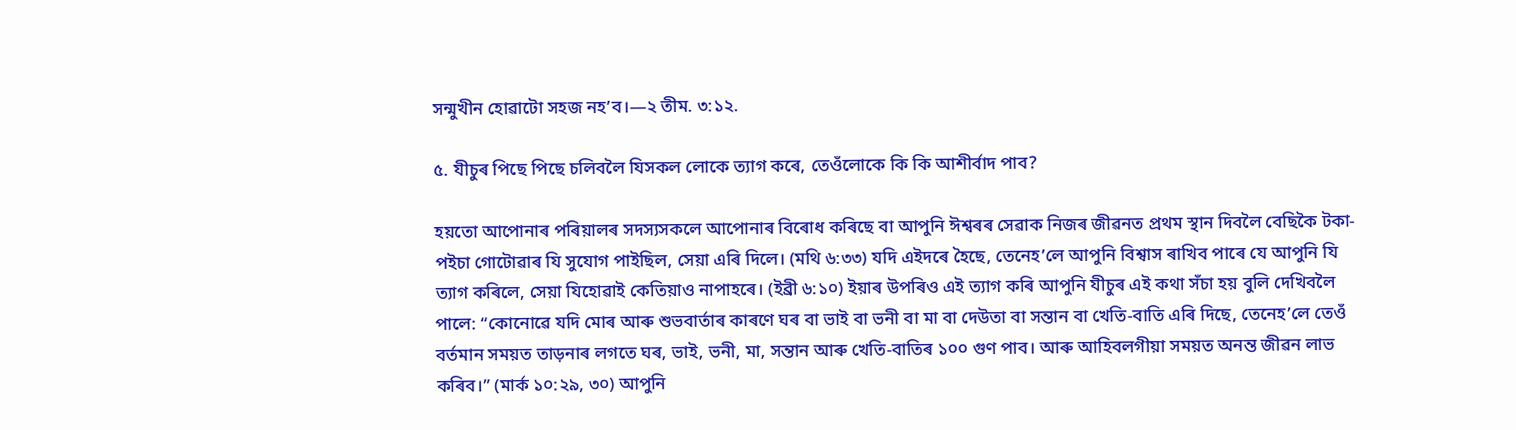সন্মুখীন হোৱাটো সহজ নহʼব।—২ তীম. ৩:১২.

৫. যীচুৰ পিছে পিছে চলিবলৈ যিসকল লোকে ত্যাগ কৰে, তেওঁলোকে কি কি আশীৰ্বাদ পাব?

হয়তো আপোনাৰ পৰিয়ালৰ সদস্যসকলে আপোনাৰ বিৰোধ কৰিছে বা আপুনি ঈশ্বৰৰ সেৱাক নিজৰ জীৱনত প্ৰথম স্থান দিবলৈ বেছিকৈ টকা-পইচা গোটোৱাৰ যি সুযোগ পাইছিল, সেয়া এৰি দিলে। (মথি ৬:৩৩) যদি এইদৰে হৈছে, তেনেহʼলে আপুনি বিশ্বাস ৰাখিব পাৰে যে আপুনি যি ত্যাগ কৰিলে, সেয়া যিহোৱাই কেতিয়াও নাপাহৰে। (ইব্ৰী ৬:১০) ইয়াৰ উপৰিও এই ত্যাগ কৰি আপুনি যীচুৰ এই কথা সঁচা হয় বুলি দেখিবলৈ পালে: “কোনোৱে যদি মোৰ আৰু শুভবাৰ্তাৰ কাৰণে ঘৰ বা ভাই বা ভনী বা মা বা দেউতা বা সন্তান বা খেতি-বাতি এৰি দিছে, তেনেহʼলে তেওঁ বৰ্তমান সময়ত তাড়নাৰ লগতে ঘৰ, ভাই, ভনী, মা, সন্তান আৰু খেতি-বাতিৰ ১০০ গুণ পাব। আৰু আহিবলগীয়া সময়ত অনন্ত জীৱন লাভ কৰিব।” (মাৰ্ক ১০:২৯, ৩০) আপুনি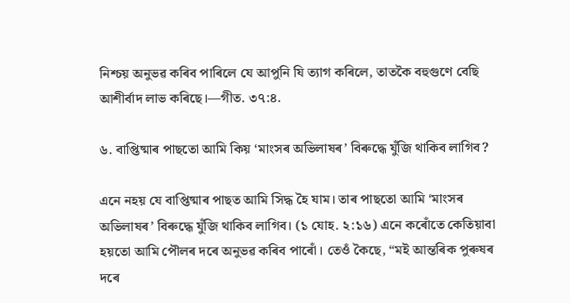নিশ্চয় অনুভৱ কৰিব পাৰিলে যে আপুনি যি ত্যাগ কৰিলে, তাতকৈ বহুগুণে বেছি আশীৰ্বাদ লাভ কৰিছে।—গীত. ৩৭:৪.

৬. বাপ্তিষ্মাৰ পাছতো আমি কিয় ‘মাংসৰ অভিলাষৰ’ বিৰুদ্ধে যুঁজি থাকিব লাগিব?

এনে নহয় যে বাপ্তিষ্মাৰ পাছত আমি সিদ্ধ হৈ যাম। তাৰ পাছতো আমি ‘মাংসৰ অভিলাষৰ’ বিৰুদ্ধে যুঁজি থাকিব লাগিব। (১ যোহ. ২:১৬) এনে কৰোঁতে কেতিয়াবা হয়তো আমি পৌলৰ দৰে অনুভৱ কৰিব পাৰোঁ। তেওঁ কৈছে, “মই আন্তৰিক পুৰুষৰ দৰে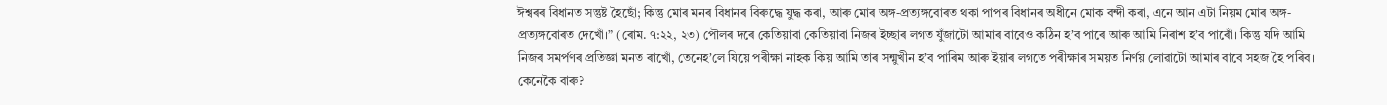ঈশ্বৰৰ বিধানত সন্তুষ্ট হৈছোঁ; কিন্তু মোৰ মনৰ বিধানৰ বিৰুদ্ধে যুদ্ধ কৰা, আৰু মোৰ অঙ্গ-প্ৰত্যঙ্গবোৰত থকা পাপৰ বিধানৰ অধীনে মোক বন্দী কৰা, এনে আন এটা নিয়ম মোৰ অঙ্গ-প্ৰত্যঙ্গবোৰত দেখোঁ।” (ৰোম. ৭:২২, ২৩) পৌলৰ দৰে কেতিয়াবা কেতিয়াবা নিজৰ ইচ্ছাৰ লগত যুঁজাটো আমাৰ বাবেও কঠিন হʼব পাৰে আৰু আমি নিৰাশ হʼব পাৰোঁ। কিন্তু যদি আমি নিজৰ সমৰ্পণৰ প্ৰতিজ্ঞা মনত ৰাখোঁ, তেনেহʼলে যিয়ে পৰীক্ষা নাহক কিয় আমি তাৰ সন্মুখীন হʼব পাৰিম আৰু ইয়াৰ লগতে পৰীক্ষাৰ সময়ত নিৰ্ণয় লোৱাটো আমাৰ বাবে সহজ হৈ পৰিব। কেনেকৈ বাৰু?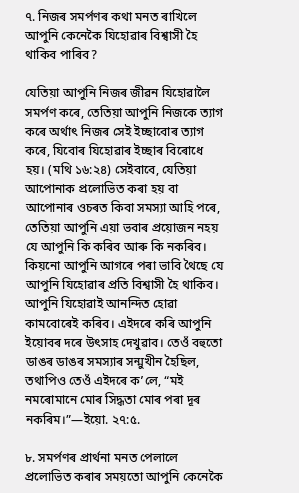৭. নিজৰ সমৰ্পণৰ কথা মনত ৰাখিলে আপুনি কেনেকৈ যিহোৱাৰ বিশ্বাসী হৈ থাকিব পাৰিব?

যেতিয়া আপুনি নিজৰ জীৱন যিহোৱালৈ সমৰ্পণ কৰে, তেতিয়া আপুনি নিজকে ত্যাগ কৰে অৰ্থাৎ নিজৰ সেই ইচ্ছাবোৰ ত্যাগ কৰে, যিবোৰ যিহোৱাৰ ইচ্ছাৰ বিৰোধে হয়। (মথি ১৬:২৪) সেইবাবে, যেতিয়া আপোনাক প্ৰলোভিত কৰা হয় বা আপোনাৰ ওচৰত কিবা সমস্যা আহি পৰে, তেতিয়া আপুনি এয়া ভবাৰ প্ৰয়োজন নহয় যে আপুনি কি কৰিব আৰু কি নকৰিব। কিয়নো আপুনি আগৰে পৰা ভাবি থৈছে যে আপুনি যিহোৱাৰ প্ৰতি বিশ্বাসী হৈ থাকিব। আপুনি যিহোৱাই আনন্দিত হোৱা কামবোৰেই কৰিব। এইদৰে কৰি আপুনি ইয়োবৰ দৰে উৎসাহ দেখুৱাব। তেওঁ বহুতো ডাঙৰ ডাঙৰ সমস্যাৰ সন্মুখীন হৈছিল, তথাপিও তেওঁ এইদৰে কʼলে, “মই নমৰোমানে মোৰ সিদ্ধতা মোৰ পৰা দূৰ নকৰিম।”—ইয়ো. ২৭:৫.

৮. সমৰ্পণৰ প্ৰাৰ্থনা মনত পেলালে প্ৰলোভিত কৰাৰ সময়তো আপুনি কেনেকৈ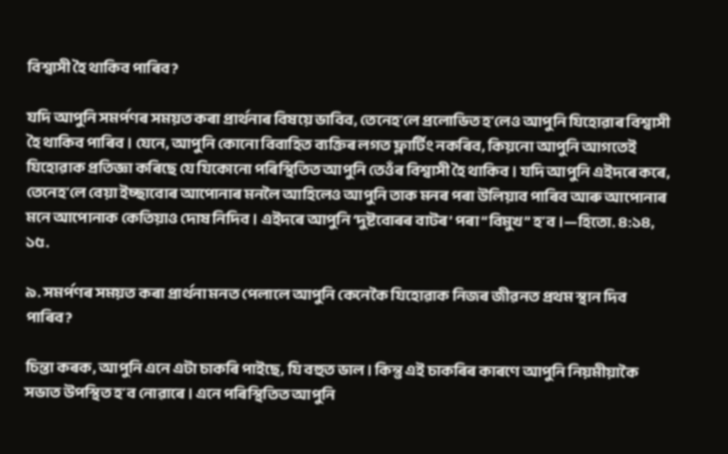বিশ্বাসী হৈ থাকিব পাৰিব?

যদি আপুনি সমৰ্পণৰ সময়ত কৰা প্ৰাৰ্থনাৰ বিষয়ে ভাবিব, তেনেহʼলে প্ৰলোভিত হʼলেও আপুনি যিহোৱাৰ বিশ্বাসী হৈ থাকিব পাৰিব। যেনে, আপুনি কোনো বিবাহিত ব্যক্তিৰ লগত ফ্লাৰ্টিং নকৰিব, কিয়নো আপুনি আগতেই যিহোৱাক প্ৰতিজ্ঞা কৰিছে যে যিকোনো পৰিস্থিতিত আপুনি তেওঁৰ বিশ্বাসী হৈ থাকিব। যদি আপুনি এইদৰে কৰে, তেনেহʼলে বেয়া ইচ্ছাবোৰ আপোনাৰ মনলৈ আহিলেও আপুনি তাক মনৰ পৰা উলিয়াব পাৰিব আৰু আপোনাৰ মনে আপোনাক কেতিয়াও দোষ নিদিব। এইদৰে আপুনি ‘দুষ্টবোৰৰ বাটৰ’ পৰা “বিমুখ” হʼব।—হিতো. ৪:১৪, ১৫.

৯. সমৰ্পণৰ সময়ত কৰা প্ৰাৰ্থনা মনত পেলালে আপুনি কেনেকৈ যিহোৱাক নিজৰ জীৱনত প্ৰথম স্থান দিব পাৰিব?

চিন্তা কৰক, আপুনি এনে এটা চাকৰি পাইছে, যি বহুত ভাল। কিন্তু এই চাকৰিৰ কাৰণে আপুনি নিয়মীয়াকৈ সভাত উপস্থিত হʼব নোৱাৰে। এনে পৰিস্থিতিত আপুনি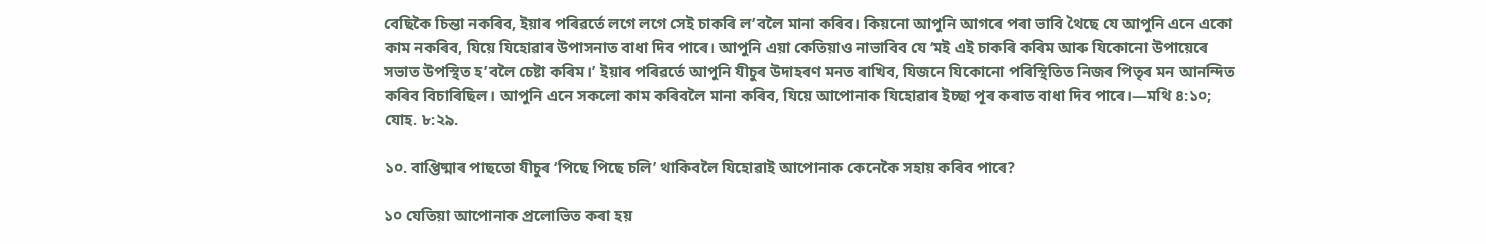বেছিকৈ চিন্তা নকৰিব, ইয়াৰ পৰিৱৰ্তে লগে লগে সেই চাকৰি লʼবলৈ মানা কৰিব। কিয়নো আপুনি আগৰে পৰা ভাবি থৈছে যে আপুনি এনে একো কাম নকৰিব, যিয়ে যিহোৱাৰ উপাসনাত বাধা দিব পাৰে। আপুনি এয়া কেতিয়াও নাভাবিব যে ‘মই এই চাকৰি কৰিম আৰু যিকোনো উপায়েৰে সভাত উপস্থিত হʼবলৈ চেষ্টা কৰিম।’ ইয়াৰ পৰিৱৰ্তে আপুনি যীচুৰ উদাহৰণ মনত ৰাখিব, যিজনে যিকোনো পৰিস্থিতিত নিজৰ পিতৃৰ মন আনন্দিত কৰিব বিচাৰিছিল। আপুনি এনে সকলো কাম কৰিবলৈ মানা কৰিব, যিয়ে আপোনাক যিহোৱাৰ ইচ্ছা পূৰ কৰাত বাধা দিব পাৰে।—মথি ৪:১০; যোহ. ৮:২৯.

১০. বাপ্তিষ্মাৰ পাছতো যীচুৰ ‘পিছে পিছে চলি’ থাকিবলৈ যিহোৱাই আপোনাক কেনেকৈ সহায় কৰিব পাৰে?

১০ যেতিয়া আপোনাক প্ৰলোভিত কৰা হয়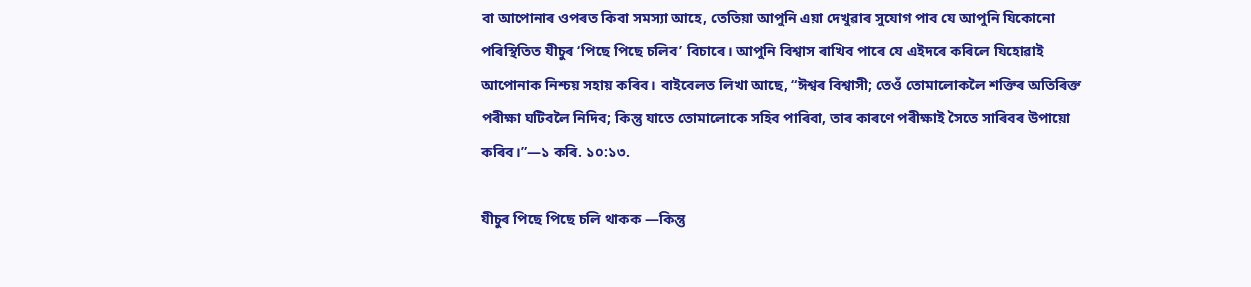বা আপোনাৰ ওপৰত কিবা সমস্যা আহে, তেতিয়া আপুনি এয়া দেখুৱাৰ সুযোগ পাব যে আপুনি যিকোনো পৰিস্থিতিত যীচুৰ ‘পিছে পিছে চলিব’ বিচাৰে। আপুনি বিশ্বাস ৰাখিব পাৰে যে এইদৰে কৰিলে যিহোৱাই আপোনাক নিশ্চয় সহায় কৰিব। বাইবেলত লিখা আছে, “ঈশ্বৰ বিশ্বাসী; তেওঁ তোমালোকলৈ শক্তিৰ অতিৰিক্ত পৰীক্ষা ঘটিবলৈ নিদিব; কিন্তু যাতে তোমালোকে সহিব পাৰিবা, তাৰ কাৰণে পৰীক্ষাই সৈতে সাৰিবৰ উপায়ো কৰিব।”—১ কৰি. ১০:১৩.

যীচুৰ পিছে পিছে চলি থাকক —কিন্তু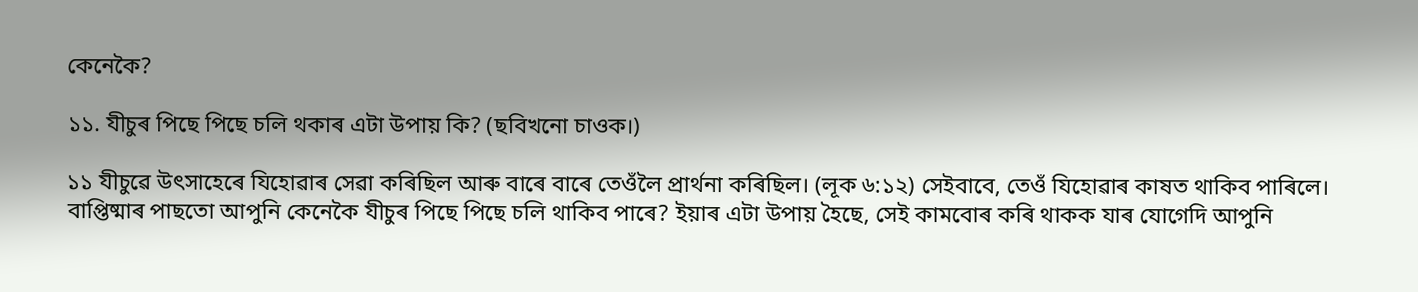কেনেকৈ?

১১. যীচুৰ পিছে পিছে চলি থকাৰ এটা উপায় কি? (ছবিখনো চাওক।)

১১ যীচুৱে উৎসাহেৰে যিহোৱাৰ সেৱা কৰিছিল আৰু বাৰে বাৰে তেওঁলৈ প্ৰাৰ্থনা কৰিছিল। (লূক ৬:১২) সেইবাবে, তেওঁ যিহোৱাৰ কাষত থাকিব পাৰিলে। বাপ্তিষ্মাৰ পাছতো আপুনি কেনেকৈ যীচুৰ পিছে পিছে চলি থাকিব পাৰে? ইয়াৰ এটা উপায় হৈছে, সেই কামবোৰ কৰি থাকক যাৰ যোগেদি আপুনি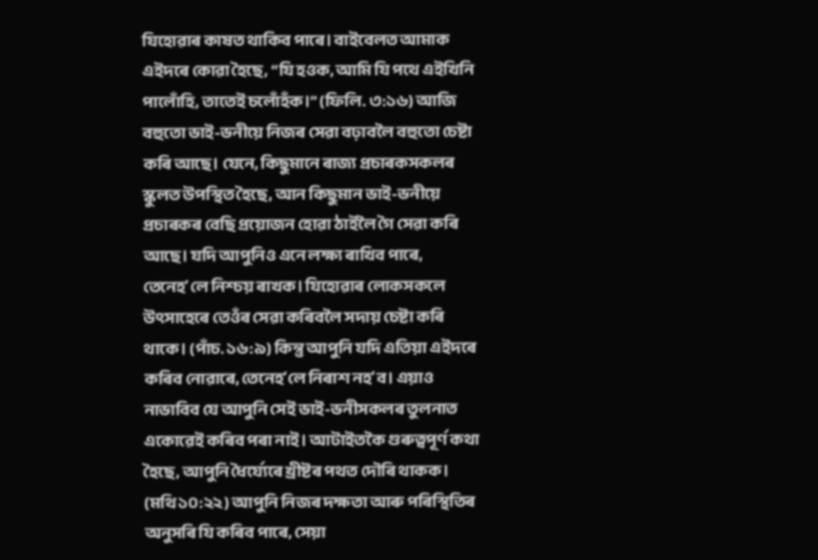যিহোৱাৰ কাষত থাকিব পাৰে। বাইবেলত আমাক এইদৰে কোৱা হৈছে, “যি হওক, আমি যি পথে এইখিনি পালোঁহি, তাতেই চলোঁহঁক।” (ফিলি. ৩:১৬) আজি বহুতো ভাই-ভনীয়ে নিজৰ সেৱা বঢ়াবলৈ বহুতো চেষ্টা কৰি আছে। যেনে, কিছুমানে ৰাজ্য প্ৰচাৰকসকলৰ স্কুলত উপস্থিত হৈছে, আন কিছুমান ভাই-ভনীয়ে প্ৰচাৰকৰ বেছি প্ৰয়োজন হোৱা ঠাইলৈ গৈ সেৱা কৰি আছে। যদি আপুনিও এনে লক্ষ্য ৰাখিব পাৰে, তেনেহʼলে নিশ্চয় ৰাখক। যিহোৱাৰ লোকসকলে উৎসাহেৰে তেওঁৰ সেৱা কৰিবলৈ সদায় চেষ্টা কৰি থাকে। (পাঁচ. ১৬:৯) কিন্তু আপুনি যদি এতিয়া এইদৰে কৰিব নোৱাৰে, তেনেহʼলে নিৰাশ নহʼব। এয়াও নাভাবিব যে আপুনি সেই ভাই-ভনীসকলৰ তুলনাত একোৱেই কৰিব পৰা নাই। আটাইতকৈ গুৰুত্বপূৰ্ণ কথা হৈছে, আপুনি ধৈৰ্য্যেৰে খ্ৰীষ্টৰ পথত দৌৰি থাকক। (মথি ১০:২২) আপুনি নিজৰ দক্ষতা আৰু পৰিস্থিতিৰ অনুসৰি যি কৰিব পাৰে, সেয়া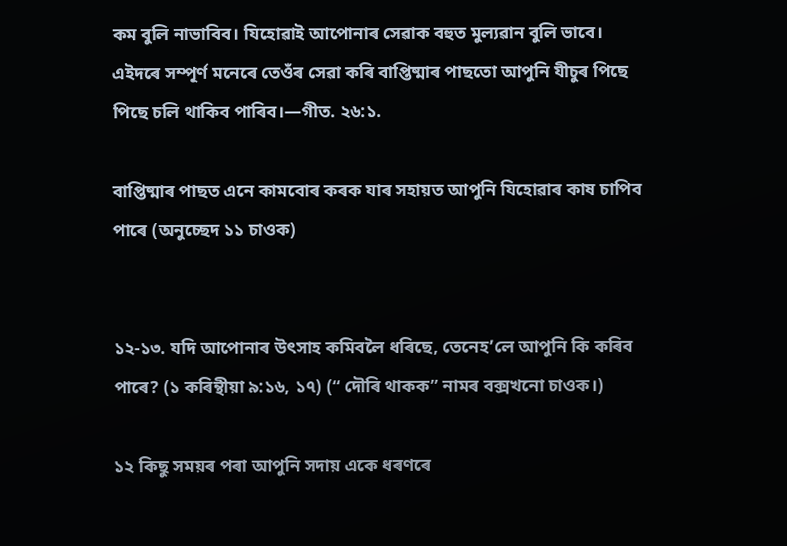কম বুলি নাভাবিব। যিহোৱাই আপোনাৰ সেৱাক বহুত মুল্যৱান বুলি ভাবে। এইদৰে সম্পূৰ্ণ মনেৰে তেওঁৰ সেৱা কৰি বাপ্তিষ্মাৰ পাছতো আপুনি যীচুৰ পিছে পিছে চলি থাকিব পাৰিব।—গীত. ২৬:১.

বাপ্তিষ্মাৰ পাছত এনে কামবোৰ কৰক যাৰ সহায়ত আপুনি যিহোৱাৰ কাষ চাপিব পাৰে (অনুচ্ছেদ ১১ চাওক)


১২-১৩. যদি আপোনাৰ উৎসাহ কমিবলৈ ধৰিছে, তেনেহʼলে আপুনি কি কৰিব পাৰে? (১ কৰিন্থীয়া ৯:১৬, ১৭) (“ দৌৰি থাকক” নামৰ বক্সখনো চাওক।)

১২ কিছু সময়ৰ পৰা আপুনি সদায় একে ধৰণৰে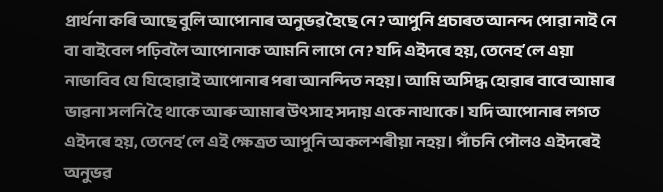প্ৰাৰ্থনা কৰি আছে বুলি আপোনাৰ অনুভৱ হৈছে নে? আপুনি প্ৰচাৰত আনন্দ পোৱা নাই নে বা বাইবেল পঢ়িবলৈ আপোনাক আমনি লাগে নে? যদি এইদৰে হয়, তেনেহʼলে এয়া নাভাবিব যে যিহোৱাই আপোনাৰ পৰা আনন্দিত নহয়। আমি অসিদ্ধ হোৱাৰ বাবে আমাৰ ভাৱনা সলনি হৈ থাকে আৰু আমাৰ উৎসাহ সদায় একে নাথাকে। যদি আপোনাৰ লগত এইদৰে হয়, তেনেহʼলে এই ক্ষেত্ৰত আপুনি অকলশৰীয়া নহয়। পাঁচনি পৌলও এইদৰেই অনুভৱ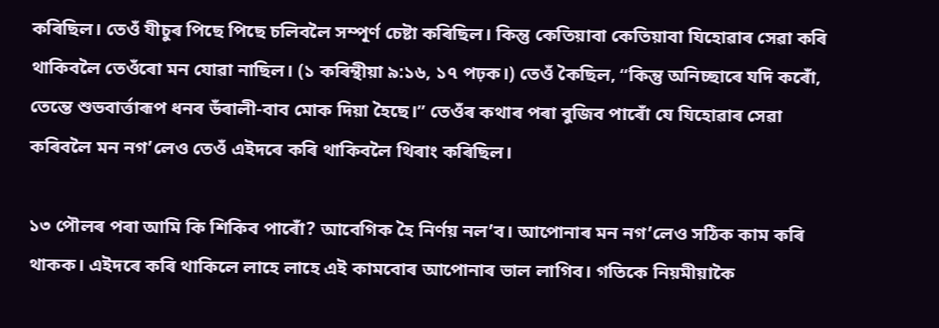কৰিছিল। তেওঁ যীচুৰ পিছে পিছে চলিবলৈ সম্পূৰ্ণ চেষ্টা কৰিছিল। কিন্তু কেতিয়াবা কেতিয়াবা যিহোৱাৰ সেৱা কৰি থাকিবলৈ তেওঁৰো মন যোৱা নাছিল। (১ কৰিন্থীয়া ৯:১৬, ১৭ পঢ়ক।) তেওঁ কৈছিল, “কিন্তু অনিচ্ছাৰে যদি কৰোঁ, তেন্তে শুভবাৰ্ত্তাৰূপ ধনৰ ভঁৰালী-বাব মোক দিয়া হৈছে।” তেওঁৰ কথাৰ পৰা বুজিব পাৰোঁ যে যিহোৱাৰ সেৱা কৰিবলৈ মন নগʼলেও তেওঁ এইদৰে কৰি থাকিবলৈ থিৰাং কৰিছিল।

১৩ পৌলৰ পৰা আমি কি শিকিব পাৰোঁ? আবেগিক হৈ নিৰ্ণয় নলʼব। আপোনাৰ মন নগʼলেও সঠিক কাম কৰি থাকক। এইদৰে কৰি থাকিলে লাহে লাহে এই কামবোৰ আপোনাৰ ভাল লাগিব। গতিকে নিয়মীয়াকৈ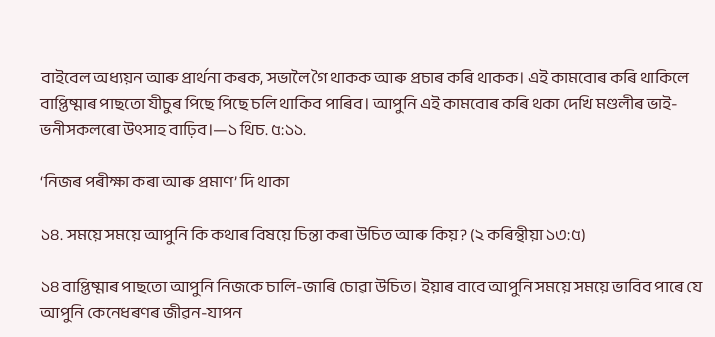বাইবেল অধ্যয়ন আৰু প্ৰাৰ্থনা কৰক, সভালৈ গৈ থাকক আৰু প্ৰচাৰ কৰি থাকক। এই কামবোৰ কৰি থাকিলে বাপ্তিষ্মাৰ পাছতো যীচুৰ পিছে পিছে চলি থাকিব পাৰিব। আপুনি এই কামবোৰ কৰি থকা দেখি মণ্ডলীৰ ভাই-ভনীসকলৰো উৎসাহ বাঢ়িব।—১ থিচ. ৫:১১.

‘নিজৰ পৰীক্ষা কৰা আৰু প্ৰমাণ’ দি থাকা

১৪. সময়ে সময়ে আপুনি কি কথাৰ বিষয়ে চিন্তা কৰা উচিত আৰু কিয়? (২ কৰিন্থীয়া ১৩:৫)

১৪ বাপ্তিষ্মাৰ পাছতো আপুনি নিজকে চালি-জাৰি চোৱা উচিত। ইয়াৰ বাবে আপুনি সময়ে সময়ে ভাবিব পাৰে যে আপুনি কেনেধৰণৰ জীৱন-যাপন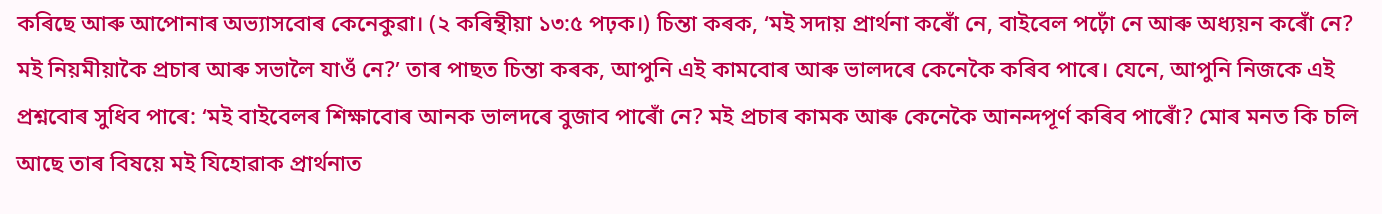কৰিছে আৰু আপোনাৰ অভ্যাসবোৰ কেনেকুৱা। (২ কৰিন্থীয়া ১৩:৫ পঢ়ক।) চিন্তা কৰক, ‘মই সদায় প্ৰাৰ্থনা কৰোঁ নে, বাইবেল পঢ়োঁ নে আৰু অধ্যয়ন কৰোঁ নে? মই নিয়মীয়াকৈ প্ৰচাৰ আৰু সভালৈ যাওঁ নে?’ তাৰ পাছত চিন্তা কৰক, আপুনি এই কামবোৰ আৰু ভালদৰে কেনেকৈ কৰিব পাৰে। যেনে, আপুনি নিজকে এই প্ৰশ্নবোৰ সুধিব পাৰে: ‘মই বাইবেলৰ শিক্ষাবোৰ আনক ভালদৰে বুজাব পাৰোঁ নে? মই প্ৰচাৰ কামক আৰু কেনেকৈ আনন্দপূৰ্ণ কৰিব পাৰোঁ? মোৰ মনত কি চলি আছে তাৰ বিষয়ে মই যিহোৱাক প্ৰাৰ্থনাত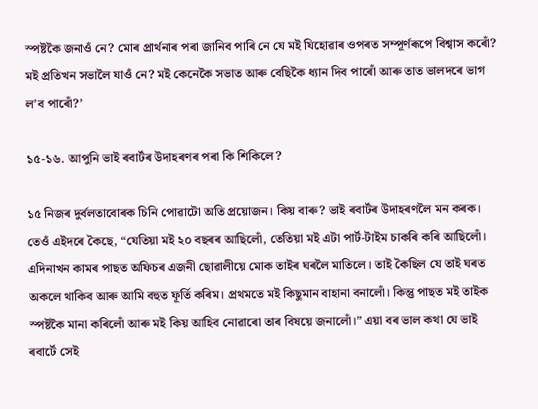স্পষ্টকৈ জনাওঁ নে? মোৰ প্ৰাৰ্থনাৰ পৰা জানিব পাৰি নে যে মই যিহোৱাৰ ওপৰত সম্পূৰ্ণৰূপে বিশ্বাস কৰোঁ? মই প্ৰতিখন সভালৈ যাওঁ নে? মই কেনেকৈ সভাত আৰু বেছিকৈ ধ্যান দিব পাৰোঁ আৰু তাত ভালদৰে ভাগ লʼব পাৰোঁ?’

১৫-১৬. আপুনি ভাই ৰবাৰ্টৰ উদাহৰণৰ পৰা কি শিকিলে?

১৫ নিজৰ দুৰ্বলতাবোৰক চিনি পোৱাটো অতি প্ৰয়োজন। কিয় বাৰু? ভাই ৰবাৰ্টৰ উদাহৰণলৈ মন কৰক। তেওঁ এইদৰে কৈছে, “যেতিয়া মই ২০ বছৰৰ আছিলোঁ, তেতিয়া মই এটা পাৰ্ট-টাইম চাকৰি কৰি আছিলোঁ। এদিনাখন কামৰ পাছত অফিচৰ এজনী ছোৱালীয়ে মোক তাইৰ ঘৰলৈ মাতিলে। তাই কৈছিল যে তাই ঘৰত অকলে থাকিব আৰু আমি বহুত ফূৰ্তি কৰিম। প্ৰথমতে মই কিছুমান বাহানা বনালোঁ। কিন্তু পাছত মই তাইক স্পষ্টকৈ মানা কৰিলোঁ আৰু মই কিয় আহিব নোৱাৰো তাৰ বিষয়ে জনালোঁ।” এয়া বৰ ভাল কথা যে ভাই ৰবাৰ্টে সেই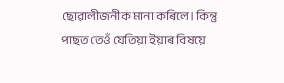ছোৱালীজনীক মানা কৰিলে। কিন্তু পাছত তেওঁ যেতিয়া ইয়াৰ বিষয়ে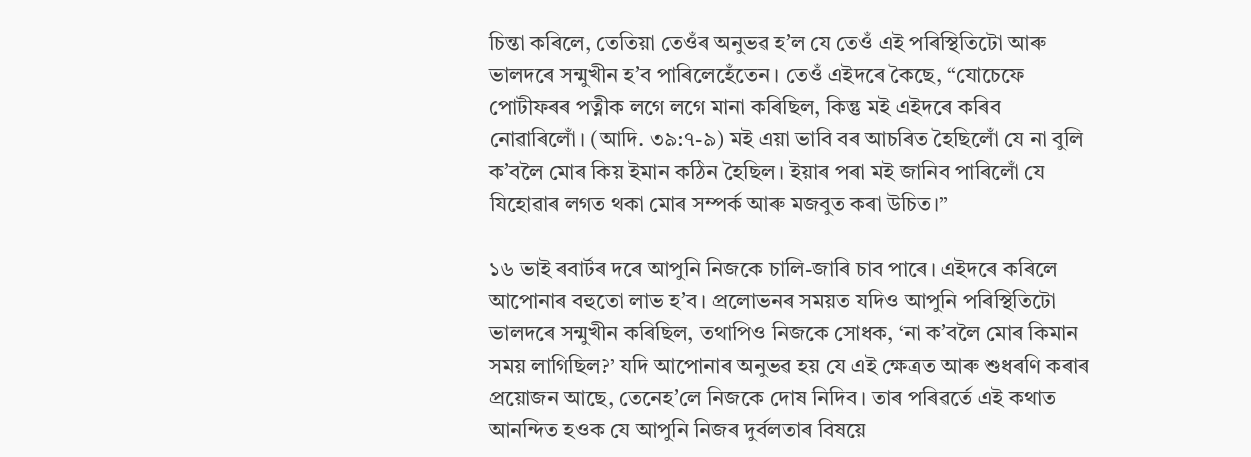চিন্তা কৰিলে, তেতিয়া তেওঁৰ অনুভৱ হʼল যে তেওঁ এই পৰিস্থিতিটো আৰু ভালদৰে সন্মুখীন হʼব পাৰিলেহেঁতেন। তেওঁ এইদৰে কৈছে, “যোচেফে পোটীফৰৰ পত্নীক লগে লগে মানা কৰিছিল, কিন্তু মই এইদৰে কৰিব নোৱাৰিলোঁ। (আদি. ৩৯:৭-৯) মই এয়া ভাবি বৰ আচৰিত হৈছিলোঁ যে না বুলি কʼবলৈ মোৰ কিয় ইমান কঠিন হৈছিল। ইয়াৰ পৰা মই জানিব পাৰিলোঁ যে যিহোৱাৰ লগত থকা মোৰ সম্পৰ্ক আৰু মজবুত কৰা উচিত।”

১৬ ভাই ৰবাৰ্টৰ দৰে আপুনি নিজকে চালি-জাৰি চাব পাৰে। এইদৰে কৰিলে আপোনাৰ বহুতো লাভ হʼব। প্ৰলোভনৰ সময়ত যদিও আপুনি পৰিস্থিতিটো ভালদৰে সন্মুখীন কৰিছিল, তথাপিও নিজকে সোধক, ‘না কʼবলৈ মোৰ কিমান সময় লাগিছিল?’ যদি আপোনাৰ অনুভৱ হয় যে এই ক্ষেত্ৰত আৰু শুধৰণি কৰাৰ প্ৰয়োজন আছে, তেনেহʼলে নিজকে দোষ নিদিব। তাৰ পৰিৱৰ্তে এই কথাত আনন্দিত হওক যে আপুনি নিজৰ দুৰ্বলতাৰ বিষয়ে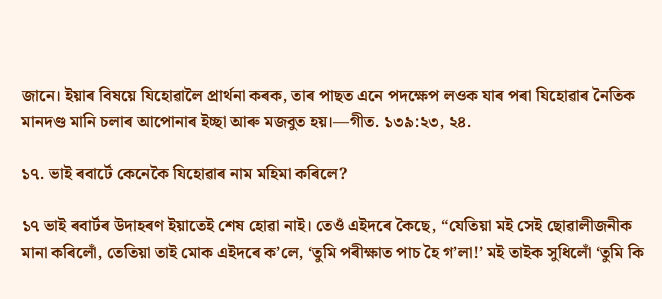জানে। ইয়াৰ বিষয়ে যিহোৱালৈ প্ৰাৰ্থনা কৰক, তাৰ পাছত এনে পদক্ষেপ লওক যাৰ পৰা যিহোৱাৰ নৈতিক মানদণ্ড মানি চলাৰ আপোনাৰ ইচ্ছা আৰু মজবুত হয়।—গীত. ১৩৯:২৩, ২৪.

১৭. ভাই ৰবাৰ্টে কেনেকৈ যিহোৱাৰ নাম মহিমা কৰিলে?

১৭ ভাই ৰবাৰ্টৰ উদাহৰণ ইয়াতেই শেষ হোৱা নাই। তেওঁ এইদৰে কৈছে, “যেতিয়া মই সেই ছোৱালীজনীক মানা কৰিলোঁ, তেতিয়া তাই মোক এইদৰে কʼলে, ‘তুমি পৰীক্ষাত পাচ হৈ গʼলা!’ মই তাইক সুধিলোঁ ‘তুমি কি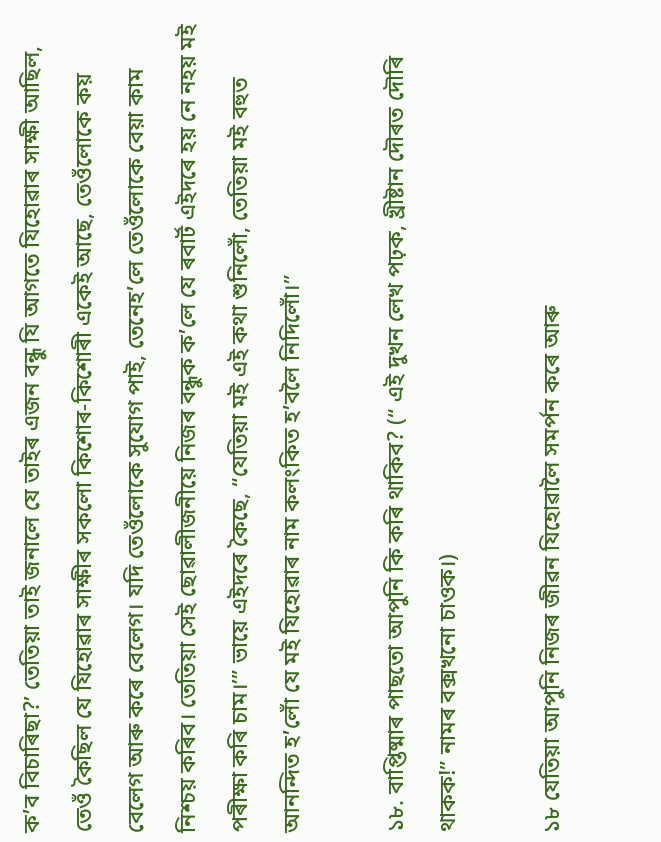কʼব বিচাৰিছা?’ তেতিয়া তাই জনালে যে তাইৰ এজন বন্ধু যি আগতে যিহোৱাৰ সাক্ষী আছিল, তেওঁ কৈছিল যে যিহোৱাৰ সাক্ষীৰ সকলো কিশোৰ-কিশোৰী একেই আছে, তেওঁলোকে কয় বেলেগ আৰু কৰে বেলেগ। যদি তেওঁলোকে সুযোগ পাই, তেনেহʼলে তেওঁলোকে বেয়া কাম নিশ্চয় কৰিব। তেতিয়া সেই ছোৱালীজনীয়ে নিজৰ বন্ধুক কʼলে যে ৰবাৰ্ট এইদৰে হয় নে নহয় মই পৰীক্ষা কৰি চাম।’” ভায়ে এইদৰে কৈছে, “যেতিয়া মই এই কথা শুনিলোঁ, তেতিয়া মই বহুত আনন্দিত হʼলোঁ যে মই যিহোৱাৰ নাম কলংকিত হʼবলৈ নিদিলোঁ।”

১৮. বাপ্তিষ্মাৰ পাছতো আপুনি কি কৰি থাকিব? (“ এই দুখন লেখ পঢ়ক, খ্ৰীষ্টান দৌৰত দৌৰি থাকক!” নামৰ বক্সখনো চাওক।)

১৮ যেতিয়া আপুনি নিজৰ জীৱন যিহোৱালৈ সমৰ্পন কৰে আৰু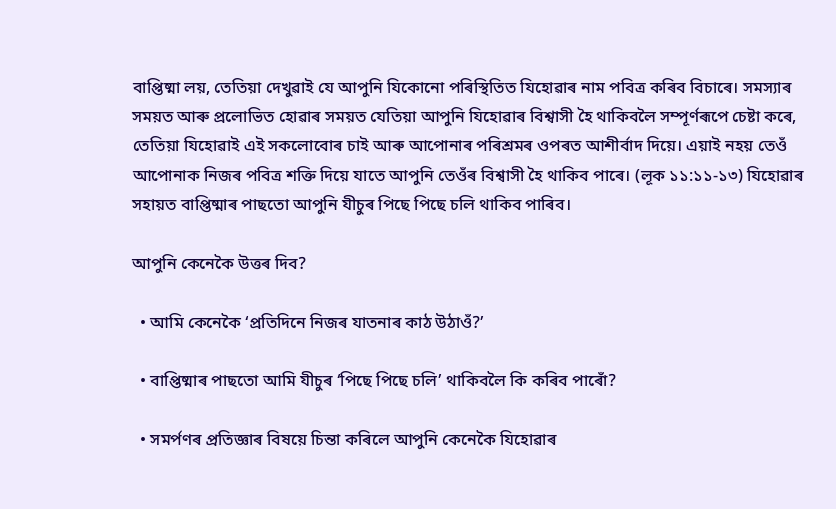বাপ্তিষ্মা লয়, তেতিয়া দেখুৱাই যে আপুনি যিকোনো পৰিস্থিতিত যিহোৱাৰ নাম পবিত্ৰ কৰিব বিচাৰে। সমস্যাৰ সময়ত আৰু প্ৰলোভিত হোৱাৰ সময়ত যেতিয়া আপুনি যিহোৱাৰ বিশ্বাসী হৈ থাকিবলৈ সম্পূৰ্ণৰূপে চেষ্টা কৰে, তেতিয়া যিহোৱাই এই সকলোবোৰ চাই আৰু আপোনাৰ পৰিশ্ৰমৰ ওপৰত আশীৰ্বাদ দিয়ে। এয়াই নহয় তেওঁ আপোনাক নিজৰ পবিত্ৰ শক্তি দিয়ে যাতে আপুনি তেওঁৰ বিশ্বাসী হৈ থাকিব পাৰে। (লূক ১১:১১-১৩) যিহোৱাৰ সহায়ত বাপ্তিষ্মাৰ পাছতো আপুনি যীচুৰ পিছে পিছে চলি থাকিব পাৰিব।

আপুনি কেনেকৈ উত্তৰ দিব?

  • আমি কেনেকৈ ‘প্ৰতিদিনে নিজৰ যাতনাৰ কাঠ উঠাওঁ?’

  • বাপ্তিষ্মাৰ পাছতো আমি যীচুৰ ‘পিছে পিছে চলি’ থাকিবলৈ কি কৰিব পাৰোঁ?

  • সমৰ্পণৰ প্ৰতিজ্ঞাৰ বিষয়ে চিন্তা কৰিলে আপুনি কেনেকৈ যিহোৱাৰ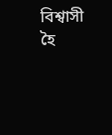বিশ্বাসী হৈ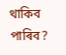থাকিব পাৰিব?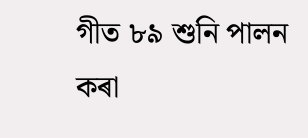গীত ৮৯ শুনি পালন কৰা